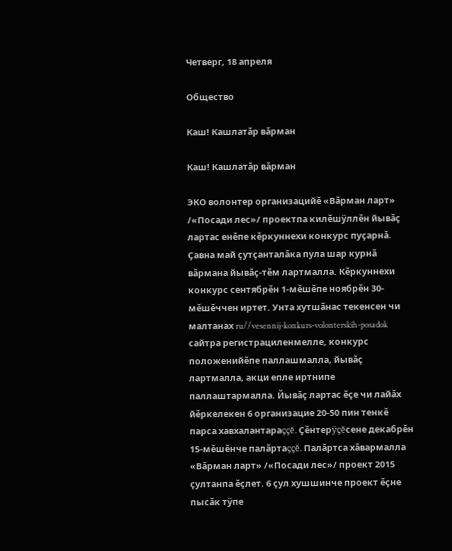Четверг, 18 апреля

Общество

Каш! Кашлатăр вăрман

Каш! Кашлатăр вăрман

ЭКО волонтер организацийĕ «Вăрман ларт» /«Посади лес»/ проектпа килĕшÿллĕн йывăç лартас енĕпе кĕркуннехи конкурс пуçарнă. Çавна май çутçанталăка пула шар курнă вăрмана йывăç-тĕм лартмалла. Кĕркуннехи конкурс сентябрĕн 1-мĕшĕпе ноябрĕн 30-мĕшĕччен иртет. Унта хутшăнас текенсен чи малтанах ru//vesennij-konkurs-volonterskih-posadok сайтра регистрациленмелле, конкурс положенийĕпе паллашмалла, йывăç лартмалла, акци епле иртнипе паллаштармалла. Йывăç лартас ĕçе чи лайăх йĕркелекен 6 организацие 20-50 пин тенкĕ парса хавхалантараççĕ. Çĕнтерÿçĕсене декабрĕн 15-мĕшĕнче палăртаççĕ. Палăртса хăвармалла «Вăрман ларт» /«Посади лес»/ проект 2015 çултанпа ĕçлет. 6 çул хушшинче проект ĕçне пысăк тÿпе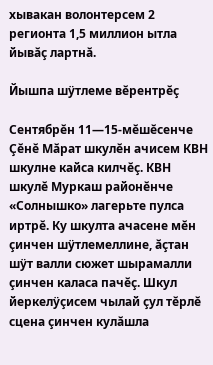хывакан волонтерсем 2 регионта 1,5 миллион ытла йывăç лартнă.

Йышпа шÿтлеме вĕрентрĕç

Сентябрĕн 11—15-мĕшĕсенче Çĕнĕ Мăрат шкулĕн ачисем КВН шкулне кайса килчĕç. КВН шкулĕ Муркаш районĕнче «Солнышко» лагерьте пулса иртрĕ. Ку шкулта ачасене мĕн çинчен шÿтлемеллине, ăçтан шÿт валли сюжет шырамалли çинчен каласа пачĕç. Шкул йеркелÿçисем чылай çул тĕрлĕ сцена çинчен кулăшла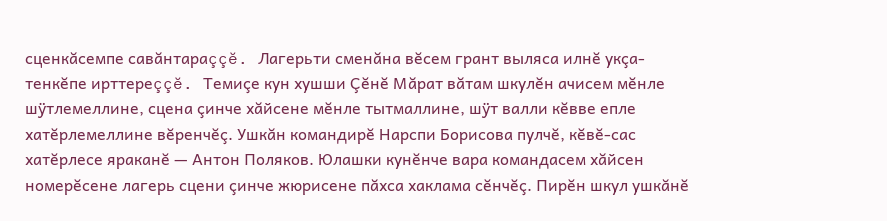сценкăсемпе савăнтараççĕ. Лагерьти сменăна вĕсем грант выляса илнĕ укçа-тенкĕпе ирттереççĕ. Темиçе кун хушши Çĕнĕ Мăрат вăтам шкулĕн ачисем мĕнле шÿтлемеллине, сцена çинче хăйсене мĕнле тытмаллине, шÿт валли кĕвве епле хатĕрлемеллине вĕренчĕç. Ушкăн командирĕ Нарспи Борисова пулчĕ, кĕвĕ-сас хатĕрлесе яраканĕ — Антон Поляков. Юлашки кунĕнче вара командасем хăйсен номерĕсене лагерь сцени çинче жюрисене пăхса хаклама сĕнчĕç. Пирĕн шкул ушкăнĕ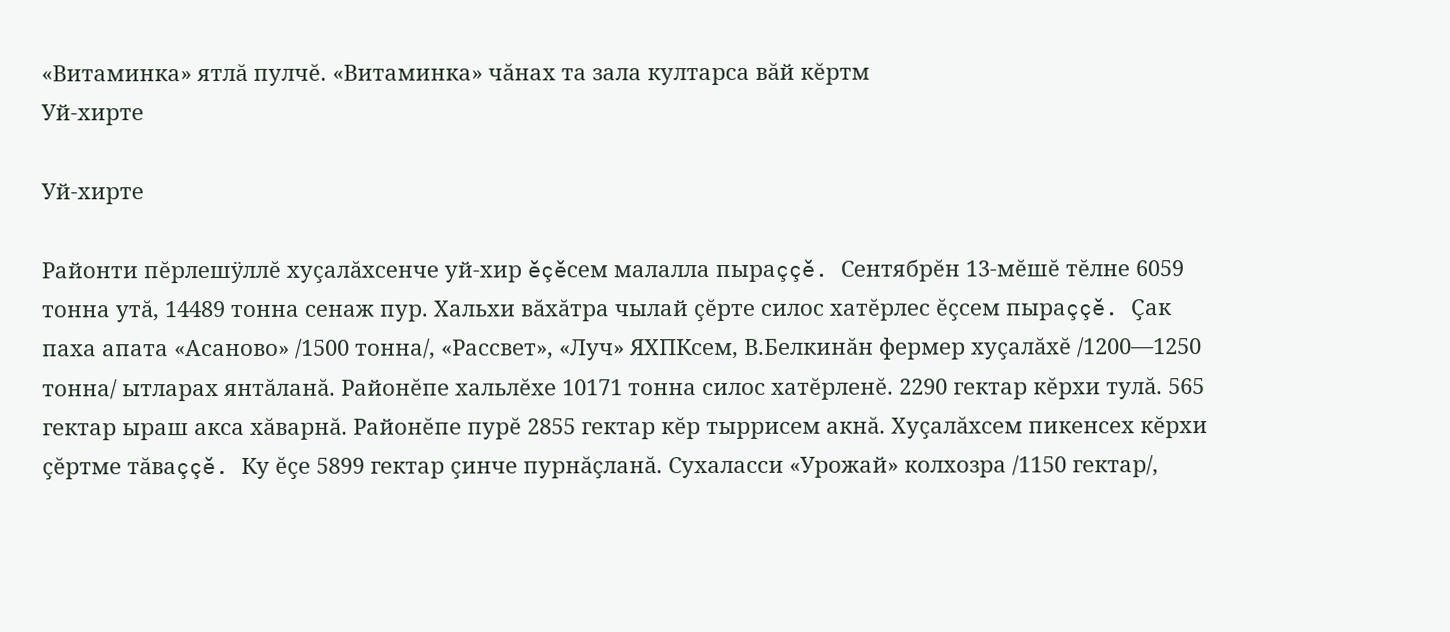«Витаминка» ятлă пулчĕ. «Витаминка» чăнах та зала култарса вăй кĕртм
Уй-хирте

Уй-хирте

Районти пĕрлешÿллĕ хуçалăхсенче уй-хир ĕçĕсем малалла пыраççĕ. Сентябрĕн 13-мĕшĕ тĕлне 6059 тонна утă, 14489 тонна сенаж пур. Хальхи вăхăтра чылай çĕрте силос хатĕрлес ĕçсем пыраççĕ. Çак паха апата «Асаново» /1500 тонна/, «Рассвет», «Луч» ЯХПКсем, В.Белкинăн фермер хуçалăхĕ /1200—1250 тонна/ ытларах янтăланă. Районĕпе хальлĕхе 10171 тонна силос хатĕрленĕ. 2290 гектар кĕрхи тулă. 565 гектар ыраш акса хăварнă. Районĕпе пурĕ 2855 гектар кĕр тыррисем акнă. Хуçалăхсем пикенсех кĕрхи çĕртме тăваççĕ. Ку ĕçе 5899 гектар çинче пурнăçланă. Сухаласси «Урожай» колхозра /1150 гектар/,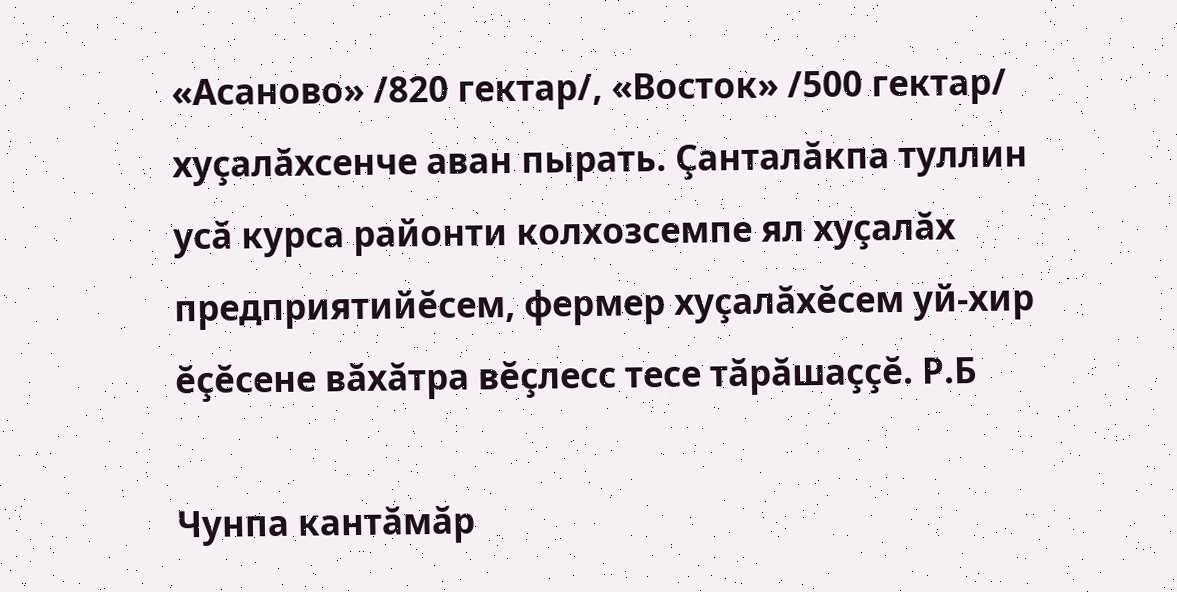«Асаново» /820 гектар/, «Восток» /500 гектар/ хуçалăхсенче аван пырать. Çанталăкпа туллин усă курса районти колхозсемпе ял хуçалăх предприятийĕсем, фермер хуçалăхĕсем уй-хир ĕçĕсене вăхăтра вĕçлесс тесе тăрăшаççĕ. Р.Б

Чунпа кантăмăр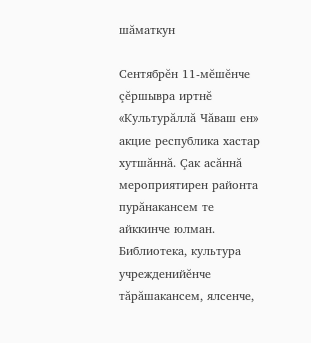шăматкун

Сентябрĕн 11-мĕшĕнче çĕршывра иртнĕ «Культурăллă Чăваш ен» акцие республика хастар хутшăннă. Çак асăннă мероприятирен районта пурăнакансем те айккинче юлман. Библиотека, культура учрежденийĕнче тăрăшакансем, ялсенче,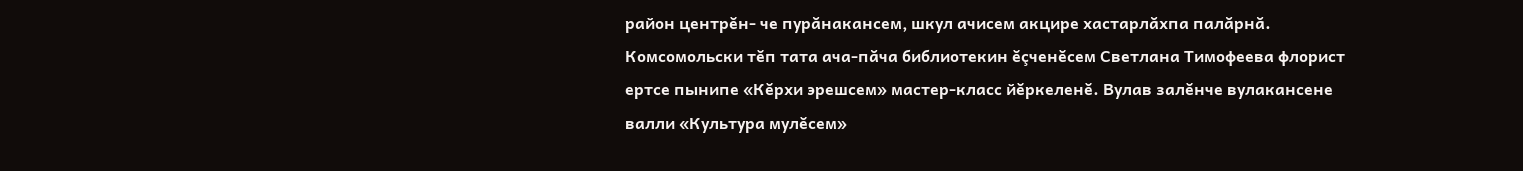район центрĕн- че пурăнакансем, шкул ачисем акцире хастарлăхпа палăрнă. Комсомольски тĕп тата ача-пăча библиотекин ĕçченĕсем Светлана Тимофеева флорист ертсе пынипе «Кĕрхи эрешсем» мастер-класс йĕркеленĕ. Вулав залĕнче вулакансене валли «Культура мулĕсем»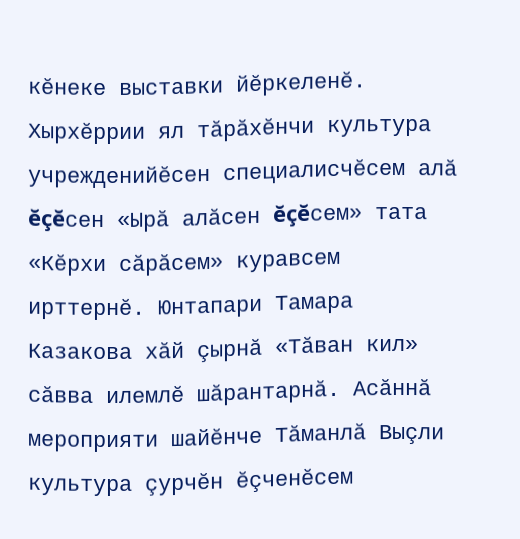кĕнеке выставки йĕркеленĕ. Хырхĕррии ял тăрăхĕнчи культура учрежденийĕсен специалисчĕсем алă ĕçĕсен «Ырă алăсен ĕçĕсем» тата «Кĕрхи сăрăсем» куравсем ирттернĕ. Юнтапари Тамара Казакова хăй çырнă «Тăван кил» сăвва илемлĕ шăрантарнă. Асăннă мероприяти шайĕнче Тăманлă Выçли культура çурчĕн ĕçченĕсем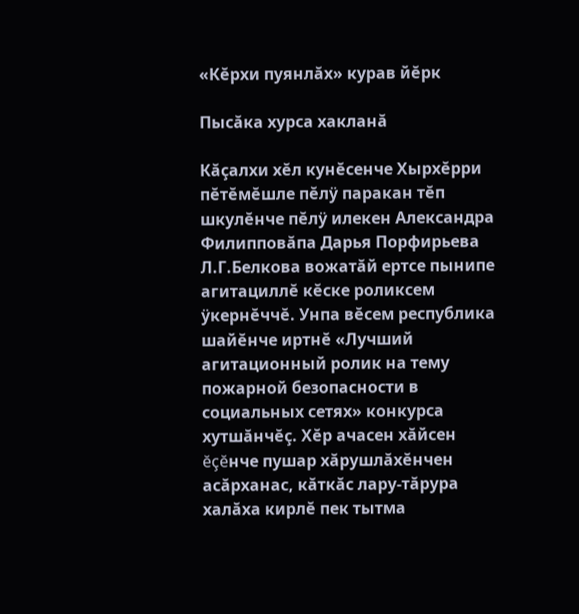«Кĕрхи пуянлăх» курав йĕрк

Пысăка хурса хакланă

Кăçалхи хĕл кунĕсенче Хырхĕрри пĕтĕмĕшле пĕлÿ паракан тĕп шкулĕнче пĕлÿ илекен Александра Филипповăпа Дарья Порфирьева Л.Г.Белкова вожатăй ертсе пынипе агитациллĕ кĕске роликсем ÿкернĕччĕ. Унпа вĕсем республика шайĕнче иртнĕ «Лучший агитационный ролик на тему пожарной безопасности в социальных сетях» конкурса хутшăнчĕç. Хĕр ачасен хăйсен ĕçĕнче пушар хăрушлăхĕнчен асăрханас, кăткăс лару-тăрура халăха кирлĕ пек тытма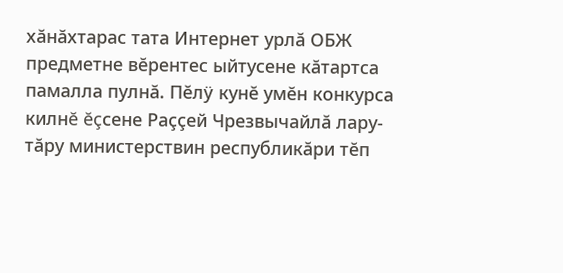хăнăхтарас тата Интернет урлă ОБЖ предметне вĕрентес ыйтусене кăтартса памалла пулнă. Пĕлÿ кунĕ умĕн конкурса килнĕ ĕçсене Раççей Чрезвычайлă лару-тăру министерствин республикăри тĕп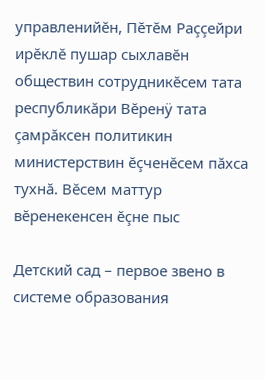управленийĕн, Пĕтĕм Раççейри ирĕклĕ пушар сыхлавĕн обществин сотрудникĕсем тата республикăри Вĕренÿ тата çамрăксен политикин министерствин ĕçченĕсем пăхса тухнă. Вĕсем маттур вĕренекенсен ĕçне пыс

Детский сад – первое звено в системе образования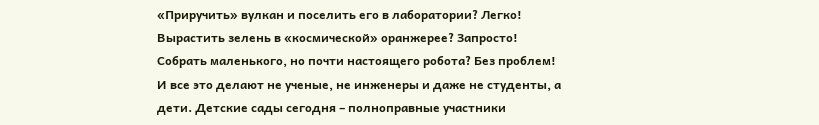«Приручить» вулкан и поселить его в лаборатории? Легко! Вырастить зелень в «космической» оранжерее? Запросто! Собрать маленького, но почти настоящего робота? Без проблем! И все это делают не ученые, не инженеры и даже не студенты, а дети. Детские сады сегодня – полноправные участники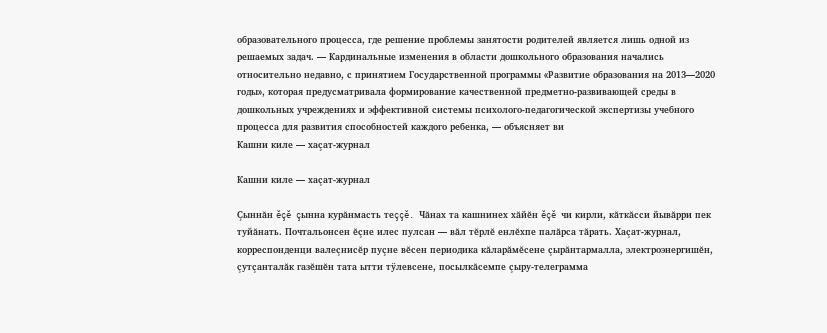образовательного процесса, где решение проблемы занятости родителей является лишь одной из решаемых задач. — Кардинальные изменения в области дошкольного образования начались относительно недавно, с принятием Государственной программы «Развитие образования на 2013—2020 годы», которая предусматривала формирование качественной предметно-развивающей среды в дошкольных учреждениях и эффективной системы психолого-педагогической экспертизы учебного процесса для развития способностей каждого ребенка, — объясняет ви
Кашни киле — хаçат-журнал

Кашни киле — хаçат-журнал

Çыннăн ĕçĕ çынна курăнмасть теççĕ. Чăнах та кашнинех хăйĕн ĕçĕ чи кирли, кăткăсси йывăрри пек туйăнать. Почтальонсен ĕçне илес пулсан — вăл тĕрлĕ енлĕхпе палăрса тăрать. Хаçат-журнал, корреспонденци валеçнисĕр пуçне вĕсен периодика кăларăмĕсене çырăнтармалла, электроэнергишĕн, çутçанталăк газĕшĕн тата ытти тÿлевсене, посылкăсемпе çыру-телеграмма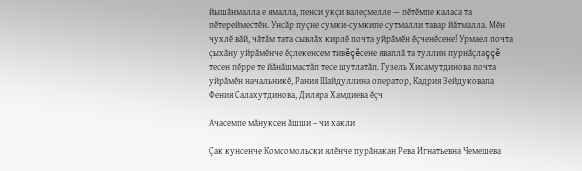йышăнмалла е ямалла, пенси укçи валеçмелле — пĕтĕмпе каласа та пĕтерейместĕн. Унсăр пуçне сумки-сумкипе сутмалли тавар йăтмалла. Мĕн чухлĕ вăй, чăтăм тата сывлăх кирлĕ почта уйрăмĕн ĕçченĕсене! Урмаел почта çыхăну уйрăмĕнче ĕçлекенсем тивĕçĕсене яваплă та туллин пурнăçлаççĕ тесен пĕрре те йăнăшмастăп тесе шутлатăп. Гузель Хисамутдинова почта уйрăмĕн начальникĕ, Рания Шайдуллина оператор, Кадрия Зейдуковапа Фения Салахутдинова, Диляра Хамдиева ĕçч

Ачасемпе мăнуксен ăшши – чи хакли

Çак кунсенче Комсомольски ялĕнче пурăнакан Рева Игнатьевна Чемешева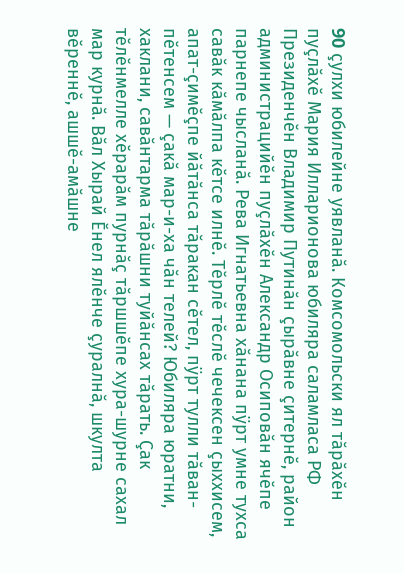90 çулхи юбилейне уявланă. Комсомольски ял тăрăхĕн пуçлăхĕ Мария Илларионова юбиляра саламласа РФ Президенчĕн Владимир Путинăн çырăвне çитернĕ, район администрацийĕн пуçлăхĕн Александр Осиповăн ячĕпе парнепе чысланă. Рева Игнатьевна хăнана пÿрт умне тухса савăк кăмăлпа кĕтсе илнĕ. Тĕрлĕ тĕслĕ чечексен çыххисем, апат-çимĕçпе йăтăнса тăракан сĕтел, пÿрт тулли тăван-пĕтенсем — çакă мар-и-ха чăн телей? Юбиляра юратни, хаклани, савăнтарма тăрăшни туйăнсах тăрать. Çак тĕлĕнмелле хĕрарăм пурнăç тăршшĕпе хура-шурне сахал мар курнă. Вăл Хырай Ĕнел ялĕнче çуралнă, шкулта вĕреннĕ, ашшĕ-амăшне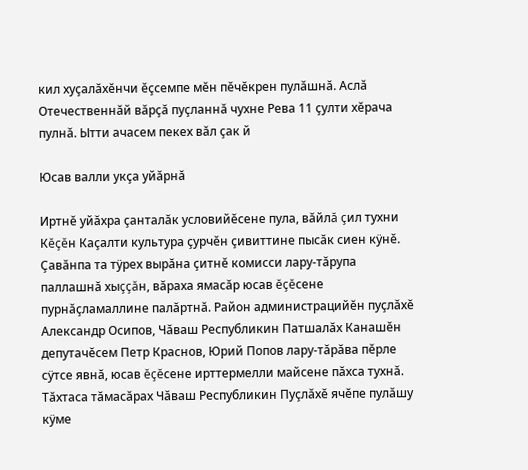кил хуçалăхĕнчи ĕçсемпе мĕн пĕчĕкрен пулăшнă. Аслă Отечественнăй вăрçă пуçланнă чухне Рева 11 çулти хĕрача пулнă. Ытти ачасем пекех вăл çак й

Юсав валли укçа уйăрнă

Иртнĕ уйăхра çанталăк условийĕсене пула, вăйлă çил тухни Кĕçĕн Каçалти культура çурчĕн çивиттине пысăк сиен кÿнĕ. Çавăнпа та тÿрех вырăна çитнĕ комисси лару-тăрупа паллашнă хыççăн, вăраха ямасăр юсав ĕçĕсене пурнăçламаллине палăртнă. Район администрацийĕн пуçлăхĕ Александр Осипов, Чăваш Республикин Патшалăх Канашĕн депутачĕсем Петр Краснов, Юрий Попов лару-тăрăва пĕрле сÿтсе явнă, юсав ĕçĕсене ирттермелли майсене пăхса тухнă. Тăхтаса тăмасăрах Чăваш Республикин Пуçлăхĕ ячĕпе пулăшу кÿме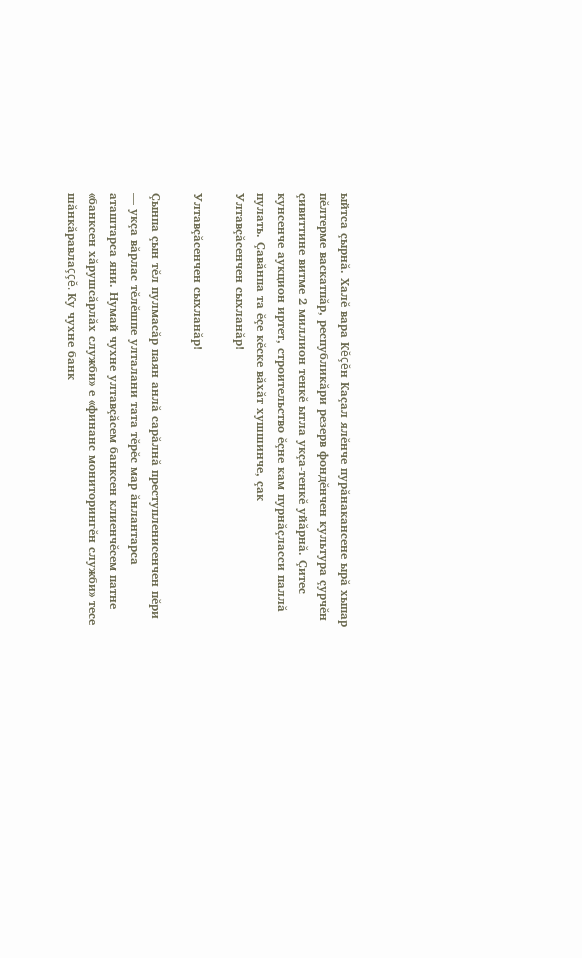ыйтса çырнă. Халĕ вара Кĕçĕн Каçал ялĕнче пурăнакансене ырă хыпар пĕлтерме васкатпăр, республикăри резерв фондĕнчен культура çурчĕн çивиттине витме 2 миллион тенкĕ ытла укçа-тенкĕ уйăрнă. Çитес кунсенче аукцион иртет, строительство ĕçне кам пурнăçласси паллă пулать. Çавăнпа та ĕçе кĕске вăхăт хушшинче, çак
Ултавçăсенчен сыхланăр!

Ултавçăсенчен сыхланăр!

Çынпа çын тĕл пулмасăр паян анлă сарăлнă преступленисенчен пĕри — укçа вăрлас тĕлĕшпе улталани тата тĕрĕс мар ăнлантарса аташтарса яни. Нумай чухне ултавçăсем банксен клиенчĕсем патне «банксен хăрушсăрлăх служби» е «финанс мониторингĕн служби» тесе шăнкăравлаççĕ. Ку чухне банк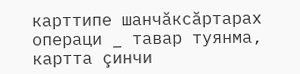карттипе шанчăксăртарах операци _ тавар туянма, картта çинчи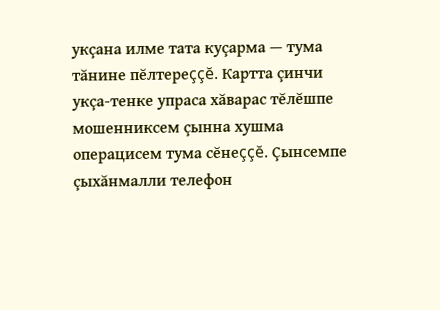укçана илме тата куçарма — тума тăнине пĕлтереççĕ. Картта çинчи укçа-тенке упраса хăварас тĕлĕшпе мошенниксем çынна хушма операцисем тума сĕнеççĕ. Çынсемпе çыхăнмалли телефон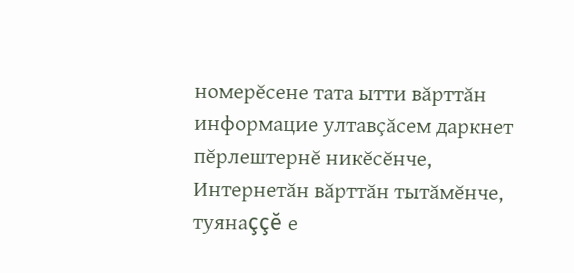номерĕсене тата ытти вăрттăн информацие ултавçăсем даркнет пĕрлештернĕ никĕсĕнче, Интернетăн вăрттăн тытăмĕнче, туянаççĕ е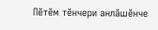Пĕтĕм тĕнчери анлăшĕнче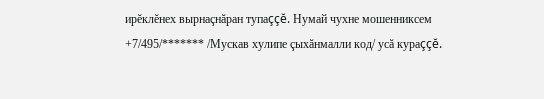ирĕклĕнех вырнаçнăран тупаççĕ. Нумай чухне мошенниксем +7/495/******* /Мускав хулипе çыхăнмалли код/ усă кураççĕ.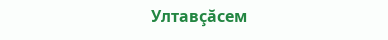Ултавçăсем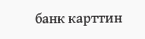банк карттин